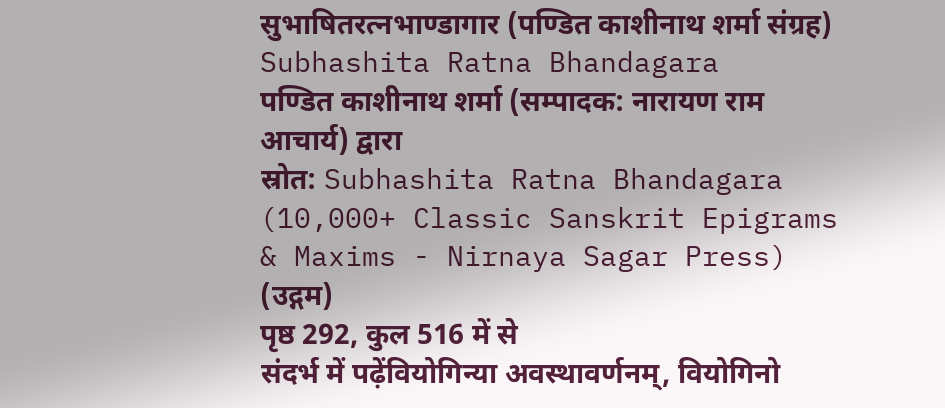सुभाषितरत्नभाण्डागार (पण्डित काशीनाथ शर्मा संग्रह)
Subhashita Ratna Bhandagara
पण्डित काशीनाथ शर्मा (सम्पादक: नारायण राम आचार्य) द्वारा
स्रोत: Subhashita Ratna Bhandagara (10,000+ Classic Sanskrit Epigrams & Maxims - Nirnaya Sagar Press) (उद्गम)
पृष्ठ 292, कुल 516 में से
संदर्भ में पढ़ेंवियोगिन्या अवस्थावर्णनम्, वियोगिनो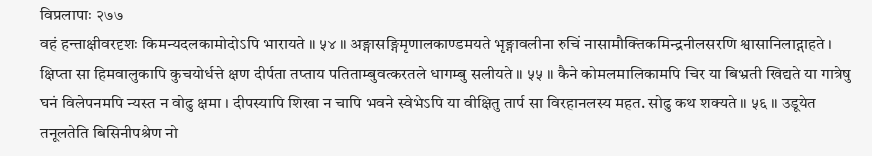विप्रलापाः २७७
वहं हन्ताक्षीवरदृशः किमन्यदलकामोदोऽपि भारायते ॥ ५४ ॥ अङ्गासङ्गिमृणालकाण्डमयते भृङ्गावलीना रुचिं नासामौक्तिकमिन्द्रनीलसरणि श्वासानिलाद्गाहते । क्षिप्ता सा हिमवालुकापि कुचयोर्धत्ते क्षण दीर्पता तप्ताय पतिताम्बुवत्करतले धागम्बु सलीयते ॥ ५५ ॥ कैने कोमलमालिकामपि चिर या बिभ्रती खिद्यते या गात्रेषु घनं विलेपनमपि न्यस्त न वोढु क्षमा । दीपस्यापि शिखा न चापि भवने स्वेभेऽपि या वीक्षितु तार्प सा विरहानलस्य महत. सोढु कथ शक्यते ॥ ५६ ॥ उडूयेत तनूलतेति बिसिनीपश्रेण नो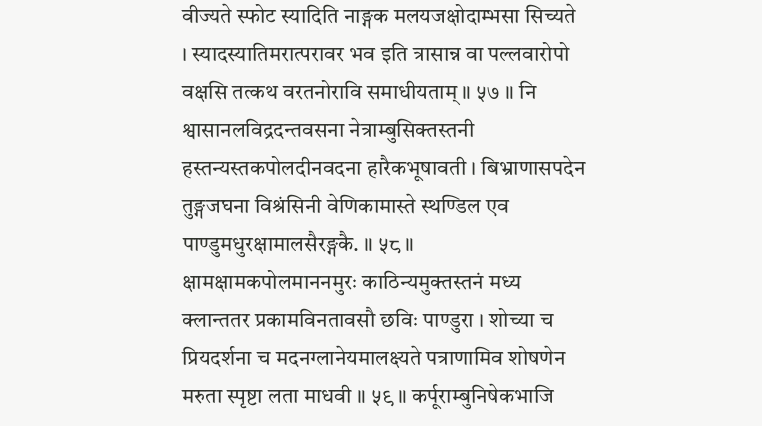वीज्यते स्फोट स्यादिति नाङ्गक मलयजक्षोदाम्भसा सिच्यते । स्यादस्यातिमरात्परावर भव इति त्रासान्न वा पल्लवारोपो वक्षसि तत्कथ वरतनोरावि समाधीयताम् ॥ ५७ ॥ नि श्वासानलविद्रदन्तवसना नेत्राम्बुसिक्तस्तनी हस्तन्यस्तकपोलदीनवदना हारैकभूषावती । बिभ्राणासपदेन तुङ्गजघना विश्रंसिनी वेणिकामास्ते स्थण्डिल एव पाण्डुमधुरक्षामालसैरङ्गकै. ॥ ५८ ॥ क्षामक्षामकपोलमाननमुरः काठिन्यमुक्तस्तनं मध्य क्लान्ततर प्रकामविनतावसौ छविः पाण्डुरा । शोच्या च प्रियदर्शना च मदनग्लानेयमालक्ष्यते पत्राणामिव शोषणेन मरुता स्पृष्टा लता माधवी ॥ ५९ ॥ कर्पूराम्बुनिषेकभाजि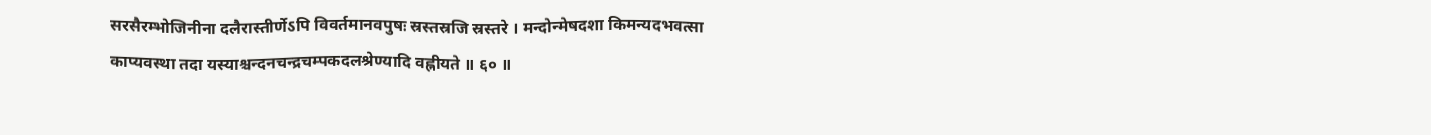सरसैरम्भोजिनीना दलैरास्तीर्णेऽपि विवर्तमानवपुषः स्रस्तस्रजि स्रस्तरे । मन्दोन्मेषदशा किमन्यदभवत्सा काप्यवस्था तदा यस्याश्चन्दनचन्द्रचम्पकदलश्रेण्यादि वह्नीयते ॥ ६० ॥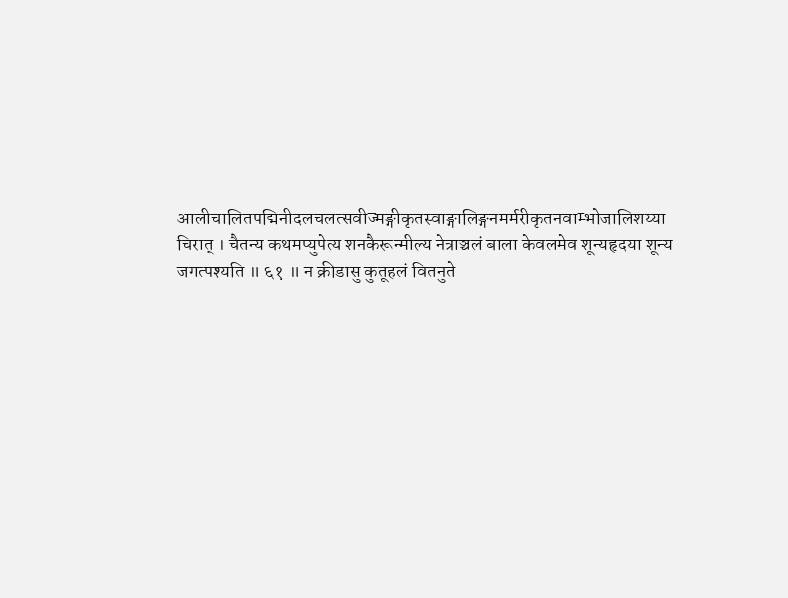आलीचालितपद्मिनीदलचलत्सवीज्मङ्गीकृतस्वाङ्गालिङ्गनमर्मरीकृतनवाम्भोजालिशय्या चिरात् । चैतन्य कथमप्युपेत्य शनकैरून्मील्य नेत्राञ्चलं बाला केवलमेव शून्यहृदया शून्य जगत्पश्यति ॥ ६१ ॥ न क्रीडासु कुतूहलं वितनुते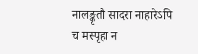नालङ्कृतौ सादरा नाहारेऽपि च मस्पृहा न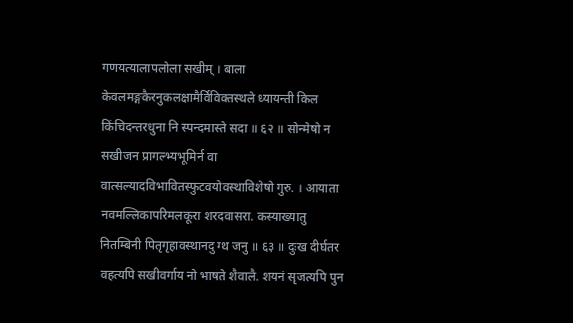गणयत्यालापलोला सखीम् । बाला केवलमङ्गकैरनुकलक्षामैर्विविक्तस्थले ध्यायन्ती किल किंचिदन्तरधुना नि स्पन्दमास्ते सदा ॥ ६२ ॥ सोन्मेषो न सखीजन प्रागल्भ्यभूमिर्न वा वात्सल्यादविभावितस्फुटवयोवस्थाविशेषो गुरु. । आयाता नवमल्लिकापरिमलकूरा शरदवासरा. कस्याख्यातु नितम्बिनी पितृगृहावस्थानदु ग्थ जनु ॥ ६३ ॥ दुःख दीर्घतर वहत्यपि सखीवर्गाय नो भाषते शैवालै. शयनं सृजत्यपि पुन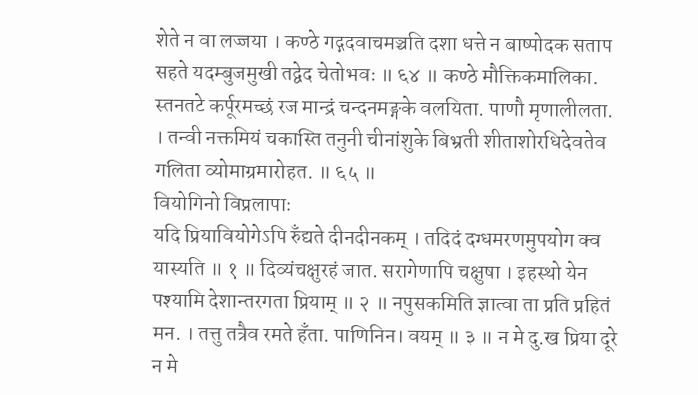शेते न वा लज्जया । कण्ठे गद्गदवाचमञ्चति दशा धत्ते न बाष्पोदक सताप सहते यदम्बुजमुखी तद्वेद चेतोभवः ॥ ६४ ॥ कण्ठे मौक्तिकमालिका. स्तनतटे कर्पूरमच्छं रज मान्द्रं चन्दनमङ्गके वलयिता. पाणौ मृणालीलता. । तन्वी नक्तमियं चकास्ति तनुनी चीनांशुके बिभ्रती शीताशोरधिदेवतेव गलिता व्योमाग्रमारोहत. ॥ ६५ ॥
वियोगिनो विप्रलापाः
यदि प्रियावियोगेऽपि रुँद्यते दीनदीनकम् । तदिदं दग्धमरणमुपयोग क्व यास्यति ॥ १ ॥ दिव्यंचक्षुरहं जात. सरागेणापि चक्षुषा । इहस्थो येन पश्यामि देशान्तरगता प्रियाम् ॥ २ ॥ नपुसकमिति ज्ञात्वा ता प्रति प्रहितं मन. । तत्तु तत्रैव रमते हँता. पाणिनिन। वयम् ॥ ३ ॥ न मे दु.ख प्रिया दूरे न मे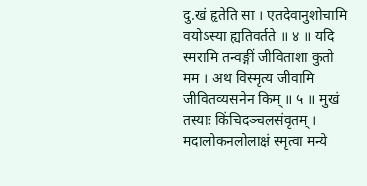दु.खं हृतेति सा । एतदेवानुशोचामि वयोऽस्या ह्यतिवर्तते ॥ ४ ॥ यदि स्मरामि तन्वङ्गीं जीविताशा कुतो मम । अथ विस्मृत्य जीवामि जीवितव्यसनेन किम् ॥ ५ ॥ मुखं तस्याः किंचिदञ्चलसंवृतम् । मदालोकनलोलाक्षं स्मृत्वा मन्ये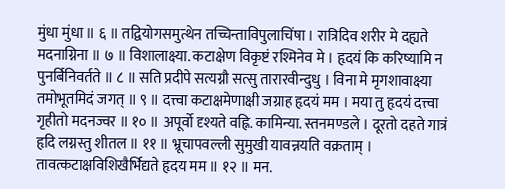मुंधा मुंधा ॥ ६ ॥ तद्वियोगसमुत्थेन तच्चिन्ताविपुलाचिंषा । रात्रिदिव शरीर मे दह्यते मदनाग्निना ॥ ७ ॥ विशालाक्ष्या. कटाक्षेण विकृष्टं रश्मिनेव मे । हृदयं कि करिष्यामि न पुनर्बिनिवर्तते ॥ ८ ॥ सति प्रदीपे सत्यग्नौ सत्सु तारारवीन्दुधु । विना मे मृगशावाक्ष्या तमोभूतमिदं जगत् ॥ ९ ॥ दत्त्वा कटाक्षमेणाक्षी जग्राह हृदयं मम । मया तु हृदयं दत्त्वा गृहीतो मदनज्वर ॥ १० ॥ अपूर्वो दृश्यते वह्नि. कामिन्या. स्तनमण्डले । दूरतो दहते गात्रं हृदि लग्नस्तु शीतल ॥ ११ ॥ भ्रूचापवल्ली सुमुखी यावन्नयति वक्रताम् । तावत्कटाक्षविशिखैर्भिद्यते हृदय मम ॥ १२ ॥ मन.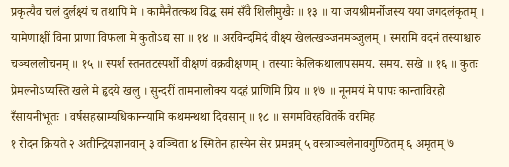प्रकृत्यैव चलं दुर्लक्ष्यं च तथापि मे । कामैनैतत्कथ विद्ध समं सँवै शिलीमुखैः ॥ १३ ॥ या जयश्रीमर्नोजस्य यया जगदलंकृतम् । यामेणाक्षीं विना प्राणा विफला मे कुतोऽद्य सा ॥ १४ ॥ अरविन्दमिदं वीक्ष्य खेलत्खञ्जनमञ्जुलम् । स्मरामि वदनं तस्याश्चारु चञ्चललोचनम् ॥ १५ ॥ स्पर्श स्तनतटस्पर्शो वीक्षणं वक्रवीक्षणम् । तस्याः केलिकथालापसमय. समय. सखे ॥ १६ ॥ कुतः प्रेमल्नोऽप्यस्ति खले मे हृदये खलु । सुन्दरीं तामनालोक्य यदहं प्राणिमि प्रिय ॥ १७ ॥ नूनमयं मे पापः कान्ताविरहो रँसायनीभूतः । वर्षसहस्राम्यधिकान्न्यामि कथमन्थथा दिवसान् ॥ १८ ॥ सगमविरहवितर्के वरमिह
१ रोदन क्रियते २ अतीन्द्रियज्ञानवान् ३ वञ्चिता ४ स्मितेन हास्येन सेर प्रमन्नम् ५ वस्त्राञ्चलेनावगुण्ठितम् ६ अमृतम् ७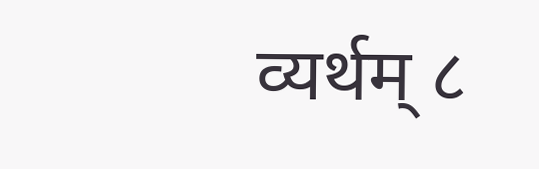व्यर्थम् ८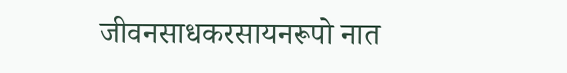जीवनसाधकरसायनरूपो नात